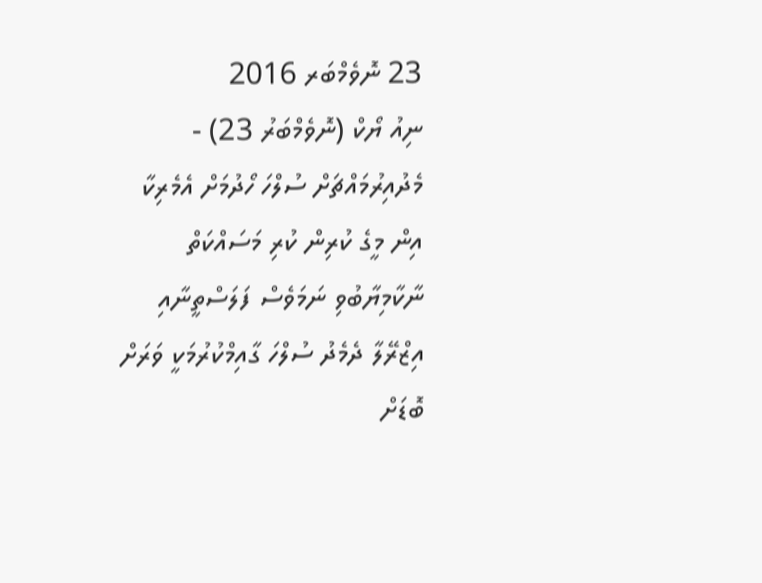23 ނޮވެމްބަރ 2016
ނިއު ޔޯކް (ނޮވެމްބަރު 23) - މެދުއިރުމައްޗަށް ސުލްހަ ހޯދުމަށް އެމެރިކާ އިން މީގެ ކުރިން ކުރި މަސައްކަތް ނާކާމިޔާބުވި ނަމަވެސް ފަލަސްތީނާއި އިޒްރޭލާ ދެމެދު ސުލްހަ ގާއިމްކުރުމަކީ ވަރަށް ބޮޑަށް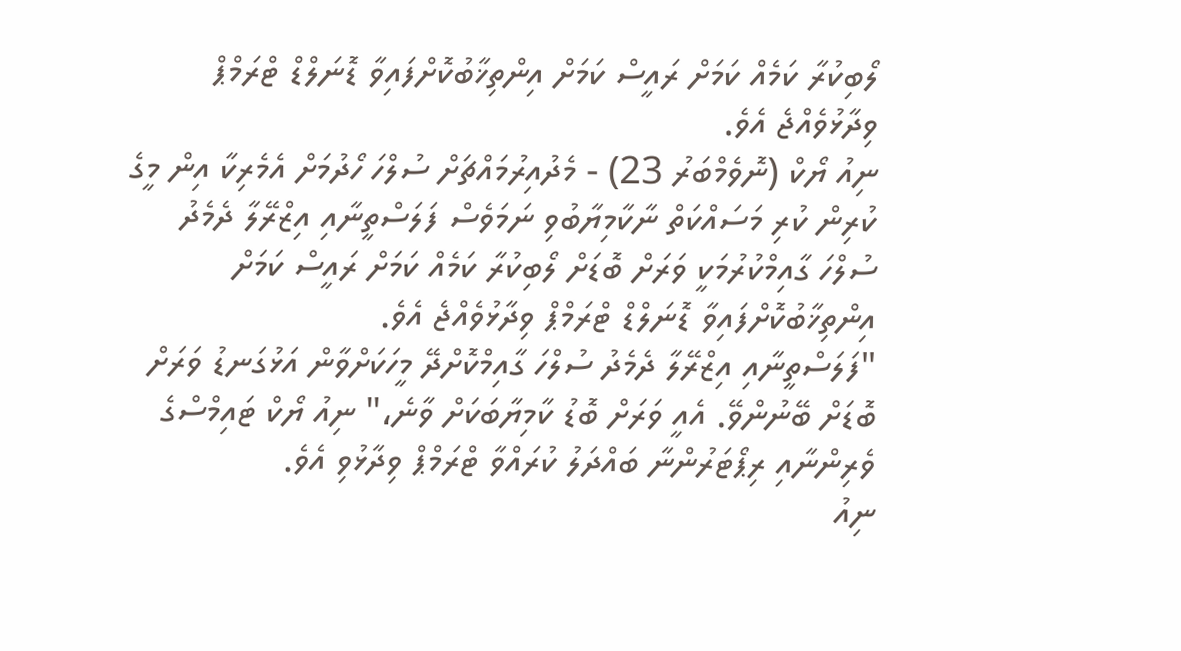ލޯބިކުރާ ކަމެއް ކަމަށް ރައީސް ކަމަށް އިންތިޚާބުކޮށްފައިވާ ޑޮނަލްޑް ޓްރަމްޕް ވިދާޅުވެއްޖެ އެވެ.
ނިއު ޔޯކް (ނޮވެމްބަރު 23) - މެދުއިރުމައްޗަށް ސުލްހަ ހޯދުމަށް އެމެރިކާ އިން މީގެ ކުރިން ކުރި މަސައްކަތް ނާކާމިޔާބުވި ނަމަވެސް ފަލަސްތީނާއި އިޒްރޭލާ ދެމެދު ސުލްހަ ގާއިމްކުރުމަކީ ވަރަށް ބޮޑަށް ލޯބިކުރާ ކަމެއް ކަމަށް ރައީސް ކަމަށް އިންތިޚާބުކޮށްފައިވާ ޑޮނަލްޑް ޓްރަމްޕް ވިދާޅުވެއްޖެ އެވެ.
"ފަލަސްތީނާއި އިޒްރޭލާ ދެމެދު ސުލްހަ ގާއިމްކޮށްދޭ މީހަކަށްވާން އަޅުގަނޑު ވަރަށް ބޮޑަށް ބޭނުންވޭ. އެއީ ވަރަށް ބޮޑު ކާމިޔާބަކަށް ވާނެ،" ނިއު ޔޯކް ޓައިމްސްގެ ވެރިންނާއި ރިޕޯޓަރުންނާ ބައްދަލު ކުރައްވާ ޓްރަމްޕް ވިދާޅުވި އެވެ.
ނިއު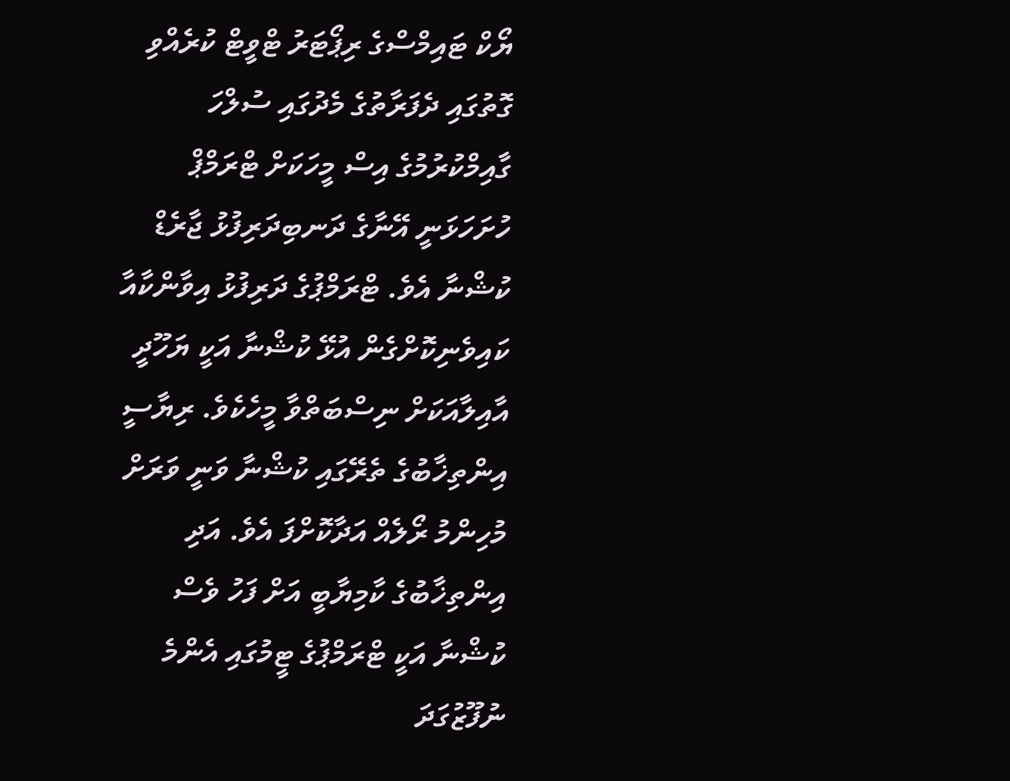ޔޯކް ޓައިމްސްގެ ރިޕޯޓަރު ޓްވީޓް ކުރެއްވި ގޮތުގައި ދެފަރާތުގެ މެދުގައި ސުލްހަ ގާއިމްކުރުމުގެ އިސް މީހަކަށް ޓްރަމްޕް ހުށަހަޅަނީ އޭނާގެ ދަނބިދަރިފުޅު ޖާރެޑް ކުޝްނާ އެވެ. ޓްރަމްޕުގެ ދަރިފުޅު އިވާންކާއާ ކައިވެނިކޮށްގެން އުޅޭ ކުޝްނާ އަކީ ޔަހޫދީ އާއިލާއަކަށް ނިސްބަތްވާ މީހެކެވެ. ރިޔާސީ އިންތިޚާބުގެ ތެރޭގައި ކުޝްނާ ވަނީ ވަރަށް މުހިންމު ރޯލެއް އަދާކޮށްފަ އެވެ. އަދި އިންތިޚާބުގެ ކާމިޔާބީ އަށް ފަހު ވެސް ކުޝްނާ އަކީ ޓްރަމްޕުގެ ޓީމުގައި އެންމެ ނުފޫޒުގަދަ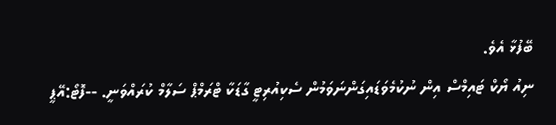ބޭފުޅާ އެވެ.
ނިއު ޔޯކް ޓައިމްސް އިން ނުކުމެވަޑައިގަންނަވަމުން ސެކިއުރިޓީ ގާޑަކާ ޓްރަމްޕް ސަލާމް ކުރައްވަނީ. --ފޮޓޯ:އޭޕީ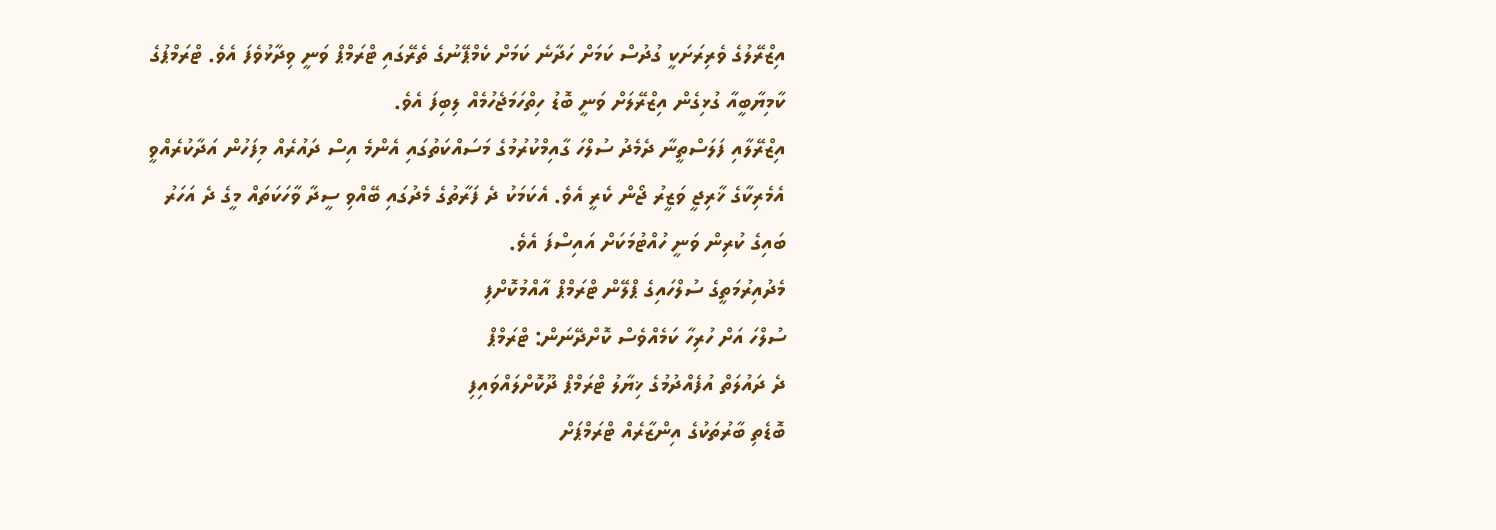އިޒްރޭލުގެ ވެރިރަށަކީ ގުދުސް ކަމަށް ހަދާނެ ކަމަށް ކެމްޕޭނުގެ ތެރޭގައި ޓްރަމްޕް ވަނީ ވިދާޅުވެފަ އެވެ. ޓްރަމްޕުގެ ކާމިޔާބީއާ ގުޅިގެން އިޒްރޭލަށް ވަނީ ބޮޑު ހިތްހަމަޖެހުމެއް ލިބިފަ އެވެ.
އިޒްރޭލާއި ފަލަސްތީނާ ދެމެދު ސުލްހަ ގާއިމްކުރުމުގެ މަސައްކަތުގައި އެންމެ އިސް ދައުރެއް މިފަހުން އަދާކުރެއްވީ އެމެރިކާގެ ޚާރިޖީ ވަޒީރު ޖޯން ކެރީ އެވެ. އެކަމަކު ދެ ފަރާތުގެ މެދުގައި ބޭއްވި ސީދާ ވާހަކަތައް މީގެ ދެ އަހަރު ބައިގެ ކުރިން ވަނީ ހުއްޓުމަކަށް އައިސްފަ އެވެ.
މެދުއިރުމަތީގެ ސުލްހައިގެ ޕްލޭން ޓްރަމްޕް އާއްމުކޮށްފި
ސުލްހަ އަށް ހުރިހާ ކަމެއްވެސް ކޮށްދޭނަން: ޓްރަމްޕް
ދެ ދައުލަތް އުފެއްދުމުގެ ޚިޔާލު ޓްރަމްޕް ދޫކޮށްލައްވައިފި
ބޮޑެތި ބާރުތަކުގެ އިންޒާރެއް ޓްރަމްޕަށް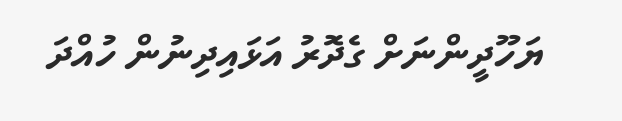ޔަހޫދީންނަށް ގެދޮރު އަޅައިދިނުން ހުއްދަ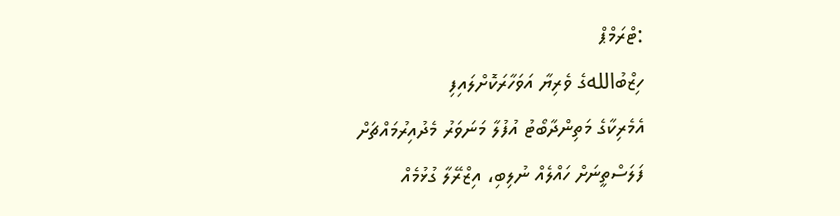:ޓްރަމްޕް
ހިޒްބުاللهގެ ވެރިޔާ އަވަހާރަކޮށްލައިފި
އެމެރިކާގެ މަތިންދާބޯޓު އުފުލާ މަނަވަރު މެދުއިރުމައްޗަށް
ފަލަސްތީނަށް ހައްލެއް ނުލިބި، އިޒްރޭލާ ގުޅުމެއް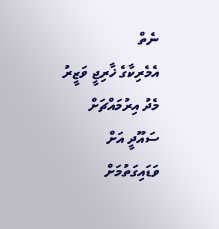ނެތް
އެމެރިކާގެ ޚާރިޖީ ވަޒީރު މެދު އިރުމައްޗަށް
ސައޫދީ އަށް ވަޑައިގަތުމަށް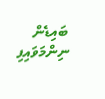ބައިޑެން ނިންމަވައިފި